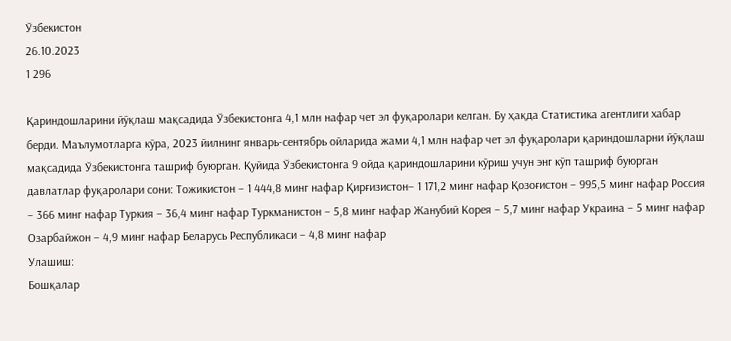Ўзбекистон
26.10.2023
1 296

Қариндошларини йўқлаш мақсадида Ўзбекистонга 4,1 млн нафар чет эл фуқаролари келган. Бу ҳақда Статистика агентлиги хабар берди. Маълумотларга кўра, 2023 йилнинг январь-сентябрь ойларида жами 4,1 млн нафар чет эл фуқаролари қариндошларни йўқлаш мақсадида Ўзбекистонга ташриф буюрган. Қуйида Ўзбекистонга 9 ойда қариндошларини кўриш учун энг кўп ташриф буюрган давлатлар фуқаролари сони: Тожикистон – 1 444,8 минг нафар Қирғизистон– 1 171,2 минг нафар Қозоғистон – 995,5 минг нафар Россия – 366 минг нафар Туркия – 36,4 минг нафар Туркманистон – 5,8 минг нафар Жанубий Корея – 5,7 минг нафар Украина – 5 минг нафар Озарбайжон – 4,9 минг нафар Беларусь Республикаси – 4,8 минг нафар
Улашиш:
Бошқалар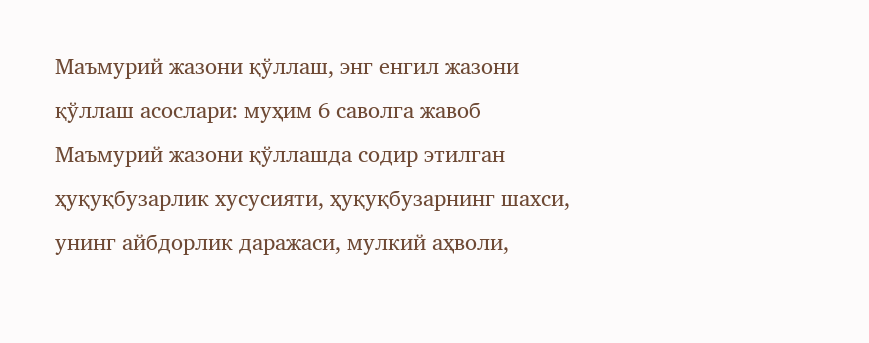Маъмурий жазони қўллаш, энг енгил жазони қўллаш асослари: муҳим 6 саволга жавоб
Маъмурий жазони қўллашда содир этилган ҳуқуқбузарлик хусусияти, ҳуқуқбузарнинг шахси, унинг айбдорлик даражаси, мулкий аҳволи,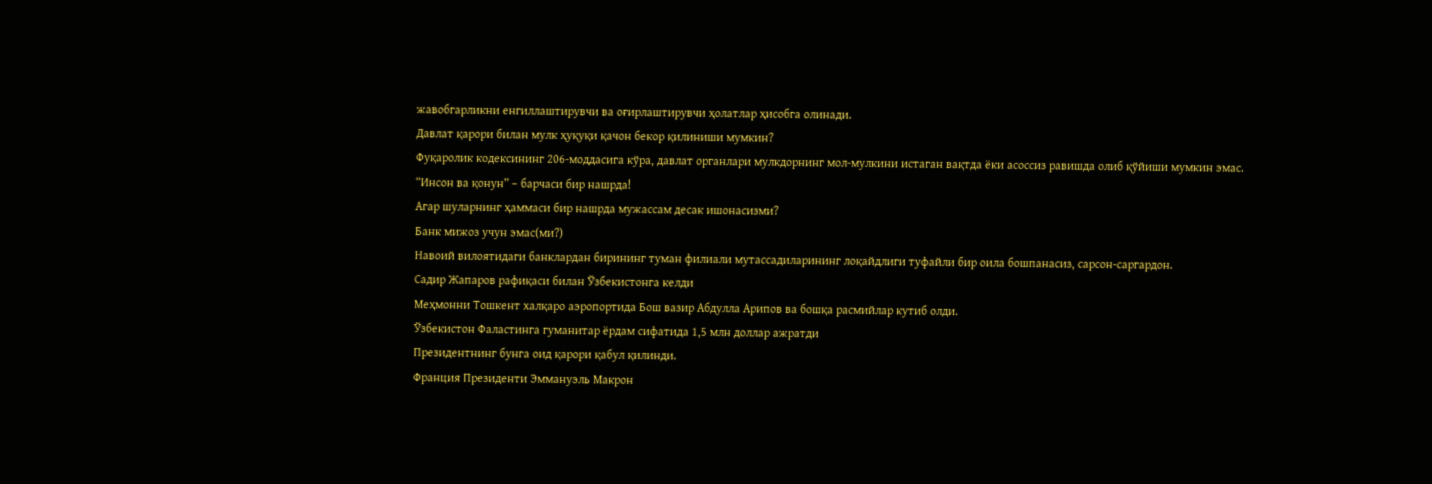жавобгарликни енгиллаштирувчи ва оғирлаштирувчи ҳолатлар ҳисобга олинади.
Давлат қарори билан мулк ҳуқуқи қачон бекор қилиниши мумкин?
Фуқаролик кодексининг 206-моддасига кўра, давлат органлари мулкдорнинг мол-мулкини истаган вақтда ёки асоссиз равишда олиб қўйиши мумкин эмас.
“Инсон ва қонун” – барчаси бир нашрда!
Агар шуларнинг ҳаммаси бир нашрда мужассам десак ишонасизми?
Банк мижоз учун эмас(ми?)
Навоий вилоятидаги банклардан бирининг туман филиали мутассадиларининг лоқайдлиги туфайли бир оила бошпанасиз, сарсон-саргардон.
Садир Жапаров рафиқаси билан Ўзбекистонга келди
Меҳмонни Тошкент халқаро аэропортида Бош вазир Абдулла Арипов ва бошқа расмийлар кутиб олди.
Ўзбекистон Фаластинга гуманитар ёрдам сифатида 1,5 млн доллар ажратди
Президентнинг бунга оид қарори қабул қилинди.
Франция Президенти Эммануэль Макрон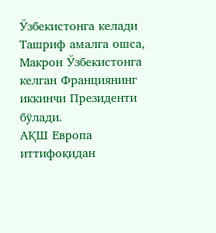Ўзбекистонга келади
Ташриф амалга ошса, Макрон Ўзбекистонга келган Франциянинг иккинчи Президенти бўлади.
АҚШ Европа иттифоқидан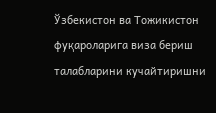Ўзбекистон ва Тожикистон фуқароларига виза бериш талабларини кучайтиришни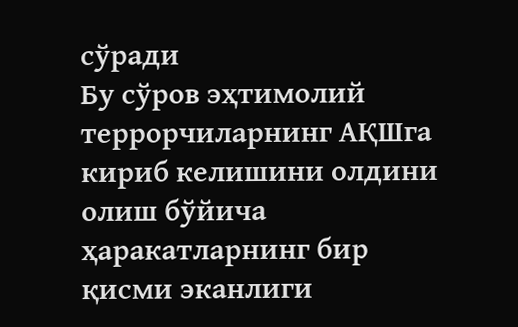сўради
Бу сўров эҳтимолий террорчиларнинг АҚШга кириб келишини олдини олиш бўйича ҳаракатларнинг бир қисми эканлиги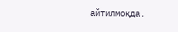айтилмоқда.